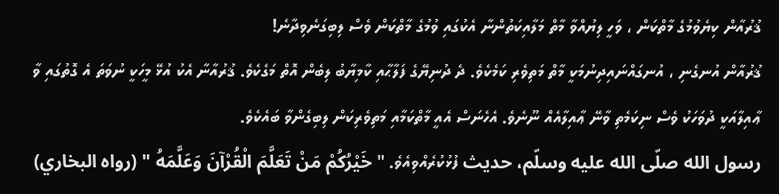ޤުރުއާން ކިޔެވުމުގެ މާތްކަން ، ވަހީ ލިޔުއްވާ މާތް މަލާއިކަތުންނާ އެކުގައި ވުމުގެ މާތްކަން ވެސް ލިބިގަނެވިދާނެ!
ޤުރުއާން އުނގެނި ، އުނގައްނައިދިނުމަކީ މާތް މަތިވެރި ކަމެކެވެ. ދެ ދުނިޔޭގެ ފަލާޙާއި ކާމިޔާބު ލިބެން އޮތް މަގެކެވެ. ޤުރުއާނާ އެކު އުޅޭ މީހަކީ ނުވަތަ އެ ގޮތުގައި ވާ ޢާއިލާއަކީ ދުވަހަކު ވެސް ނިކަމެތި ވާނޭ ޢާއިލާއެއް ނޫނެވެ. އެހެނަސް އެއީ މާތްކަމާއި މަތިވެރިކަން ލިބިގެންވާ ބައެކެވެ.
رسول الله صلّى الله عليه وسلّم، حديث ފުޅުކުރެއްވިއެވެ. " خَيْرُكُمْ مَنْ تَعَلَّمَ الْقُرْآنَ وَعَلَّمَهُ " (رواه البخاري)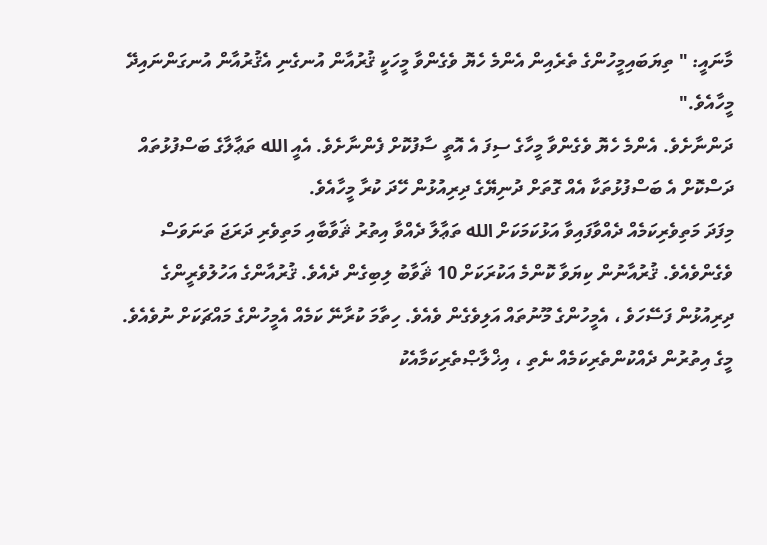މާނައީ: " ތިޔަބައިމީހުންގެ ތެރެއިން އެންމެ ހެޔޮ ވެގެންވާ މީހަކީ ޤުރުއާން އުނގެނި އެޤުރުއާން އުނގަންނައިދޭ މީހާއެވެ."
ދަންނާށެވެ. އެންމެ ހެޔޮ ވެގެންވާ މީހާގެ ސިފަ އެ އޮތީ ސާފުކޮށް ފެންނާށެވެ. އެއީ الله ތަޢާލާގެ ބަސްފުޅުތައް ދަސްކޮށް އެ ބަސްފުޅުތަކާ އެއް ގޮތަށް ދުނިޔޭގެ ދިރިއުޅުން ހޭދަ ކުރާ މީހާއެވެ.
މިފަދަ މަތިވެރިކަމެއް ދެއްވާފައިވާ އަޅުކަމަކަށް الله ތަޢާލާ ދެއްވާ އިތުރު ޘަވާބާއި މަތިވެރި ދަރަޖަ ތަނަވަސް ވެގެންވެއެވެ. ޤުރުއާނުން ކިޔަވާ ކޮންމެ އަކުރަކަށް 10 ޘަވާބު ލިބިގެން ދެއެވެ. ޤުރުއާންގެ އަހުލުވެރީންގެ ދިރިއުޅުން ފަސޭހަވެ ، އެމީހުންގެ މޫނުތައް އަލިވެގެން ވެއެވެ. ހިތާމަ ކުރާނޭ ކަމެއް އެމީހުންގެ މައްޗަކަށް ނުވެއެވެ. މީގެ އިތުރުން ދެއްކުންތެރިކަމެއް ނެތި ، އިޚްލާޞްތެރިކަމާއެކު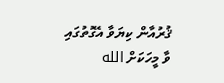ޤުރުއާން ކިޔަވާ އެގޮތުގައި ވާ މީހަކަށް الله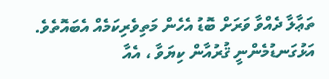ތަޢާލާ ދެއްވާ ވަރަށް ބޮޑު އެހެން މަތިވެރިކަމެއް އެބައޮތެވެ.
އަޅުގަނޑުމެންނީ ޤުރުއާން ކިޔަވާ ، އެއާ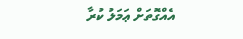އެއްގޮތަށް ޢަމަލު ކުރާ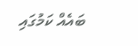ބައެއް ކަމުގައި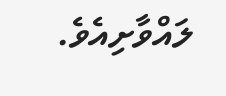ލައްވާށިއެވެ.